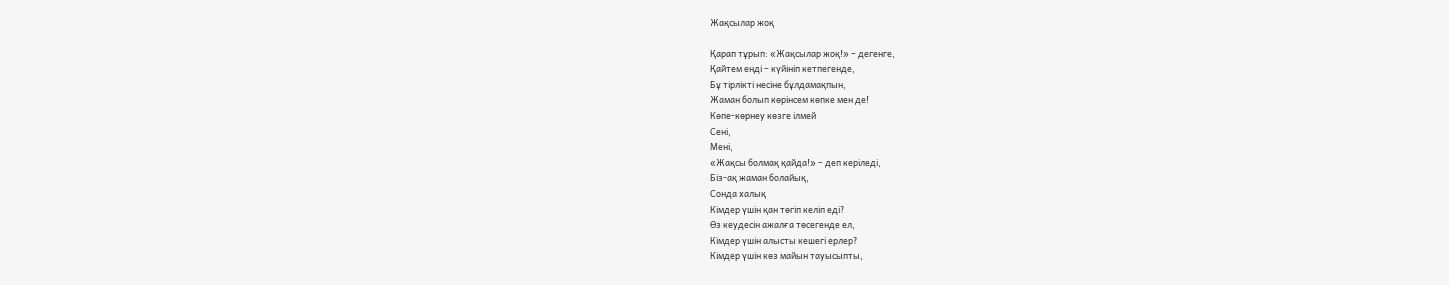Жақсылар жоқ

Қарап тұрып: «Жақсылар жоқ!» – дегенге,
Қайтем енді – күйініп кетпегенде,
Бұ тірлікті несіне бұлдамақпын,
Жаман болып көрінсем көпке мен де!
Көпе-көрнеу көзге ілмей
Сені,
Мені,
«Жақсы болмақ қайда!» – деп керіледі,
Біз-ақ жаман болайық,
Сонда халық
Кімдер үшін қан төгіп келіп еді?
Өз кеудесін ажалға төсегенде ел,
Кімдер үшін алысты кешегі ерлер?
Кімдер үшін көз майын тауысыпты,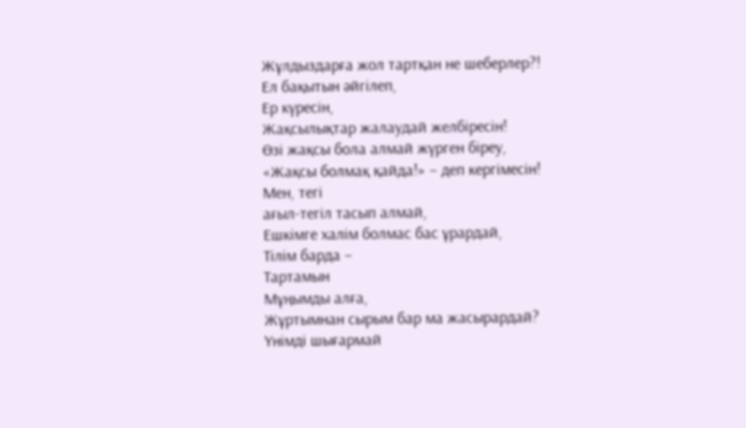Жұлдыздарға жол тартқан не шеберлер?!
Ел бақытын әйгілеп,
Ер күресін,
Жақсылықтар жалаудай желбіресін!
Өзі жақсы бола алмай жүрген біреу,
«Жақсы болмақ қайда!» – деп кергімесін!
Мен, тегі
ағыл-тегіл тасып алмай,
Ешкімге халім болмас бас ұрардай,
Тілім барда –
Тартамын
Мұңымды алға,
Жұртымнан сырым бар ма жасырардай?
Үнімді шығармай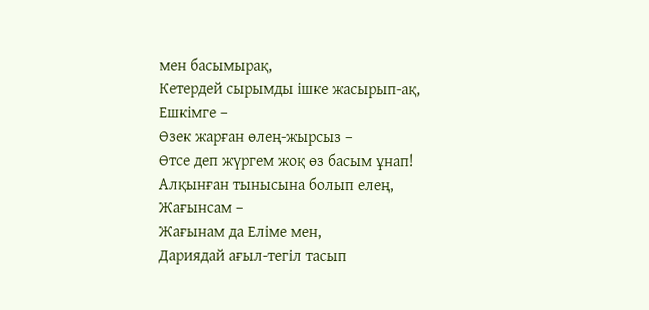мен басымырақ,
Кетердей сырымды ішке жасырып-ақ,
Ешкімге –
Өзек жарған өлең-жырсыз –
Өтсе деп жүргем жоқ өз басым ұнап!
Алқынған тынысына болып елең,
Жағынсам –
Жағынам да Еліме мен,
Дариядай ағыл-тегіл тасып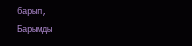барып,
Барымды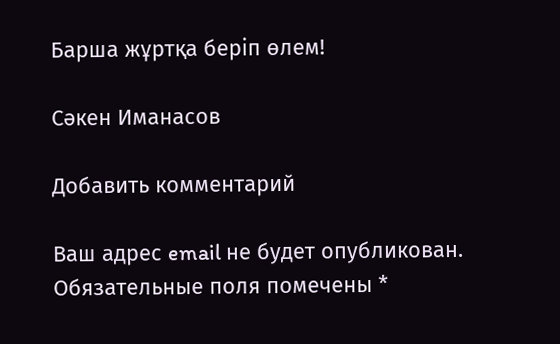Барша жұртқа беріп өлем!

Сәкен Иманасов

Добавить комментарий

Ваш адрес email не будет опубликован. Обязательные поля помечены *